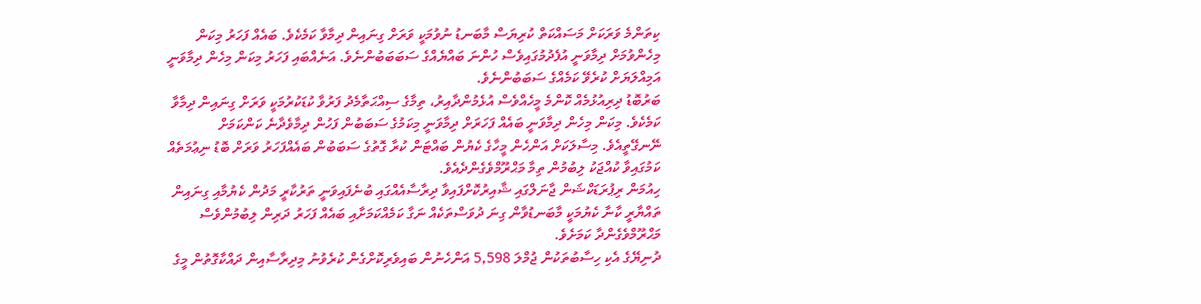ކިތަންމެ ވަރަކަށް މަސައްކަތް ކުރިޔަސް މާބަނޑު ނުވުމަކީ ވަރަށް ގިނައިން ދިމާވާ ކަމެކެވެ. ބައެއް ފަހަރު މިކަން މިހެންވުމަށް ދިމާވަނީ އުފެދުމުގައިވެސް ހުންނަ ބައްޔެއްގެ ސަބަބަބުންނެވެ. އަނެއްބައި ފަހަރު މިކަން މިހެން ދިމާވަނީ އަމިއްލަޔަށް ކުރެވޭ ކަމެއްގެ ސަބަބުންނެވެ.
ބަރުބޮޑު ދިރިއުޅުމެއް ކޮންމެ މީހެއްވެސް އުޅެމުންދާއިރު، ތިމާގެ ސިއްޙަތާމެދު ފަރުވާ ކުޑަކުރުމަކީ ވަރަށް ގިނައިން ދިމާވާ ކަމެކެވެ. މިކަން މިހެން ދިމާވަނީ ބައެއް ފަހަރަށް ދިމާވަނީ މިކަމުގެ ސަބަބުން ފަހުން ދިމާވެދާނެ ކަންކަމަށް ނޭނގޭތީއެވެ. މިސާލަކަށް އަންހެން މީހާގެ ކެޔުން ބައްޓަން ކުރާ ގޮތުގެ ސަބަބުން ބައެއްފަހަރު ވަރަށް ބޮޑު ނިޢުމަތެއް ކަމުގައިވާ ކުއްޖަކު ލިބުމުން ތިމާ މަޙްރޫމްވެގެންދެއެވެ.
ހިއުމަން ރިޕުރަޑަކްޝަން ޖާނަލްގައި ޝާއިރުކޮށްފައިވާ ދިރާސާއެއްގައި ބުނެފައިވަނީ ތަރުކާރީ މަދުން ކެޔުމާއި ގިނައިން ތައްޔާރީ ކާނާ ކެޔުމަކީ މާބަނޑުވާން ގިނަ ދުވަސްތަކެއް ނަގާ ކަމެއްކަމަށާއި ބައެއް ފަހަރު ދަރިން ލިބުމުންވެސް މަޙްރޫމްވެގެންދާ ކަމަށެވެ.
ދުނިޔޭގެ އެކި ހިސާބުތަކުން ޖުމްލަ 5,598 އަންހެނުން ބައިވެރިކޮށްގެން ކުރެވުނު މިދިރާސާއިން ދައްކާގޮތުން މީގެ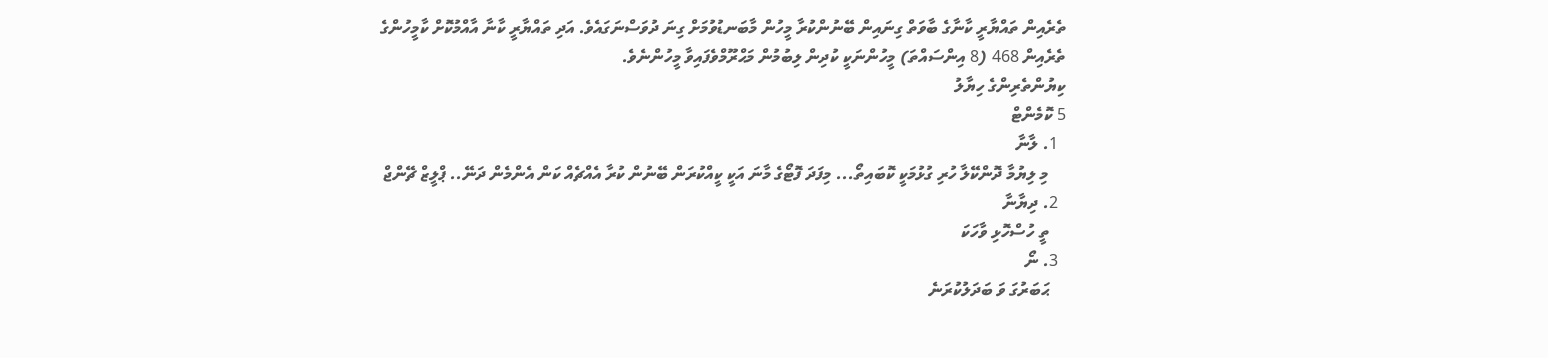ތެރެއިން ތައްޔާރީ ކާނާގެ ބާވަތް ގިނައިން ބޭނުންކުރާ މީހުން މާބަނޑުވުމަށް ގިނަ ދުވަސްނަގައެވެ. އަދި ތައްޔާރީ ކާނާ އާއްމުކޮށް ކާމީހުންގެ ތެރެއިން 468 (8 އިންސައްތަ) މީހުންނަކީ ކުދިން ލިބުމުން މަޙްރޫމްވެފައިވާ މީހުންނެވެ.
ކިޔުންތެރިންގެ ހިޔާލު
5 ކޮމެންޓް
  1. ލާނާ
    މި ލިޔުމާ ދޮންކޭލާ ހުރި ގުޅުމަކީ ކޮބައިތޯ... މިފަދަ ފޮޓޯގެ މާނަ އަކީ ކީއްކުރަން ބޭނުން ކުރާ އެއްޗެއް ކަން އެންމެން ދަނޭ.. ޕްލީޒް ޗޭންޖް
  2. ދިޔާނާ
    ތީ ހުސްހޮޅި ވާހަކަ
  3. ނޯ
    ޙަބަރުގަ ވަ ބަދަލުކުރަނެ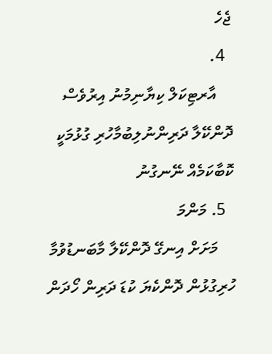ޖެހެ
  4.
    އާރޓިކަލް ކިޔާނިމުނު އިރުވެސް ދޮންކޭލާ ދަރިންނުލިބުމާހުރި ގުޅުމަކީ ކޮބާކަމެއް ނޭނގުނު
  5. މަންމަ
    މަށަށް އިނގޭ ދޮންކޭލާ މާބަނޑުވުމާ ހުރިގުޅުން ދޮންކެޔަ ކުޑަ ދަރިން ހޯދަން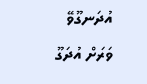އުދަނގޫވޭ ވަރަށް އުދަގޫ